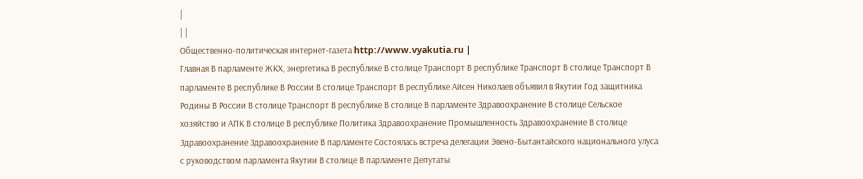|
| |
Общественно-политическая интернет-газета http://www.vyakutia.ru |
Главная В парламенте ЖКХ, энергетика В республике В столице Транспорт В республике Транспорт В столице Транспорт В парламенте В республике В России В столице Транспорт В республике Айсен Николаев объявил в Якутии Год защитника Родины В России В столице Транспорт В республике В столице В парламенте Здравоохранение В столице Сельское хозяйство и АПК В столице В республике Политика Здравоохранение Промышленность Здравоохранение В столице Здравоохранение Здравоохранение В парламенте Состоялась встреча делегации Эвено-Бытантайского национального улуса с руководством парламента Якутии В столице В парламенте Депутаты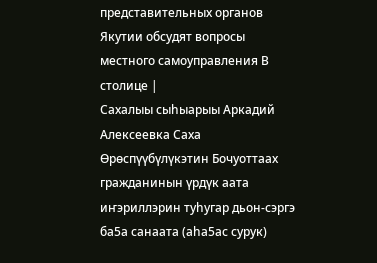представительных органов Якутии обсудят вопросы местного самоуправления В столице |
Сахалыы сыhыарыы Аркадий Алексеевка Саха Өрөспүүбүлүкэтин Бочуоттаах гражданинын үрдүк аата иҥэриллэрин туhугар дьон-сэргэ ба5а санаата (аhа5ас сурук)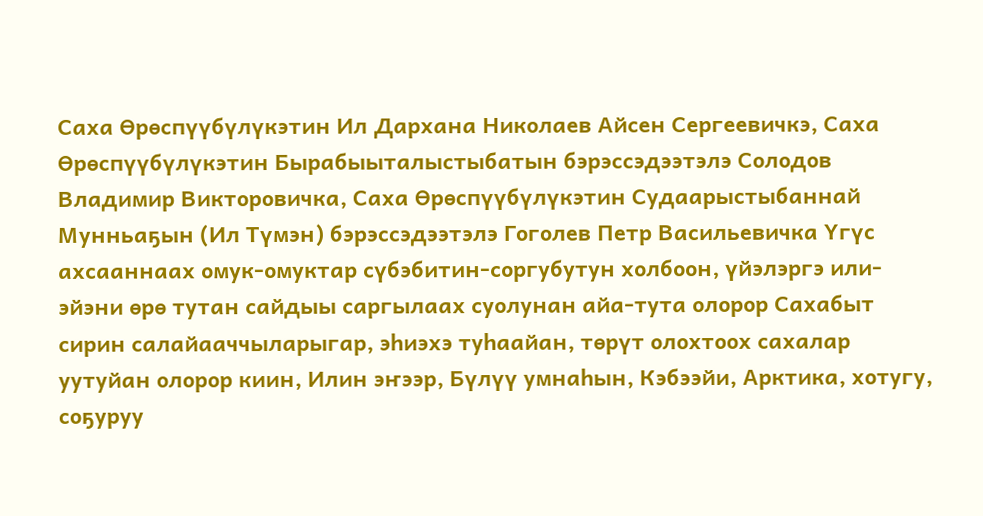Саха Өрөспүүбүлүкэтин Ил Дархана Николаев Айсен Сергеевичкэ, Саха Өрөспүүбүлүкэтин Бырабыыталыстыбатын бэрэссэдээтэлэ Солодов Владимир Викторовичка, Саха Өрөспүүбүлүкэтин Судаарыстыбаннай Мунньаҕын (Ил Түмэн) бэрэссэдээтэлэ Гоголев Петр Васильевичка Үгүс ахсааннаах омук-омуктар сүбэбитин-соргубутун холбоон, үйэлэргэ или-эйэни өрө тутан сайдыы саргылаах суолунан айа-тута олорор Сахабыт сирин салайааччыларыгар, эһиэхэ туһаайан, төрүт олохтоох сахалар уутуйан олорор киин, Илин эҥээр, Бүлүү умнаһын, Кэбээйи, Арктика, хотугу, соҕуруу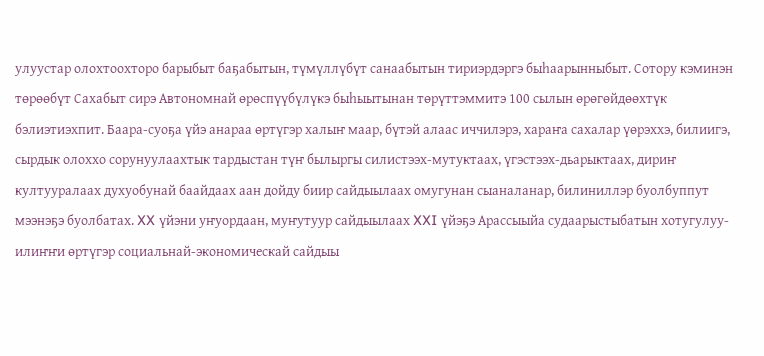улуустар олохтоохторо барыбыт баҕабытын, түмүллүбүт санаабытын тириэрдэргэ быһаарынныбыт. Сотору кэминэн төрөөбүт Сахабыт сирэ Автономнай өрөспүүбүлүкэ быһыытынан төрүттэммитэ 100 сылын өрөгөйдөөхтүк бэлиэтиэхпит. Баара-суоҕа үйэ анараа өртүгэр халыҥ маар, бүтэй алаас иччилэрэ, хараҥа сахалар үөрэххэ, билиигэ, сырдык олоххо сорунуулаахтык тардыстан түҥ былыргы силистээх-мутуктаах, үгэстээх-дьарыктаах, дириҥ култууралаах духуобунай баайдаах аан дойду биир сайдыылаах омугунан сыаналанар, билиниллэр буолбуппут мээнэҕэ буолбатах. XX үйэни уҥуордаан, муҥутуур сайдыылаах XXI үйэҕэ Арассыыйа судаарыстыбатын хотугулуу-илиҥҥи өртүгэр социальнай-экономическай сайдыы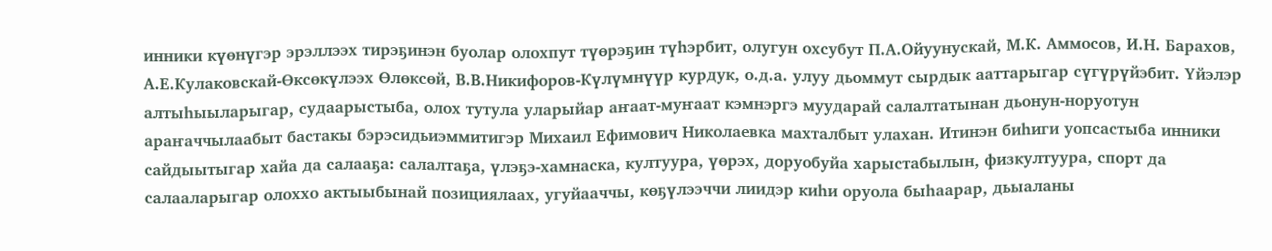инники күөнүгэр эрэллээх тирэҕинэн буолар олохпут түөрэҕин түһэрбит, олугун охсубут П.А.Ойуунускай, М.К. Аммосов, И.Н. Барахов, А.Е.Кулаковскай-Өксөкүлээх Өлөксөй, В.В.Никифоров-Күлүмнүүр курдук, о.д.а. улуу дьоммут сырдык ааттарыгар сүгүрүйэбит. Үйэлэр алтыһыыларыгар, судаарыстыба, олох тутула уларыйар аҥаат-муҥаат кэмнэргэ муударай салалтатынан дьонун-норуотун араҥаччылаабыт бастакы бэрэсидьиэммитигэр Михаил Ефимович Николаевка махталбыт улахан. Итинэн биһиги уопсастыба инники сайдыытыгар хайа да салааҕа: салалтаҕа, үлэҕэ-хамнаска, култуура, үөрэх, доруобуйа харыстабылын, физкултуура, спорт да салааларыгар олоххо актыыбынай позициялаах, угуйааччы, көҕүлээччи лиидэр киһи оруола быһаарар, дьыаланы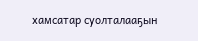хамсатар суолталааҕын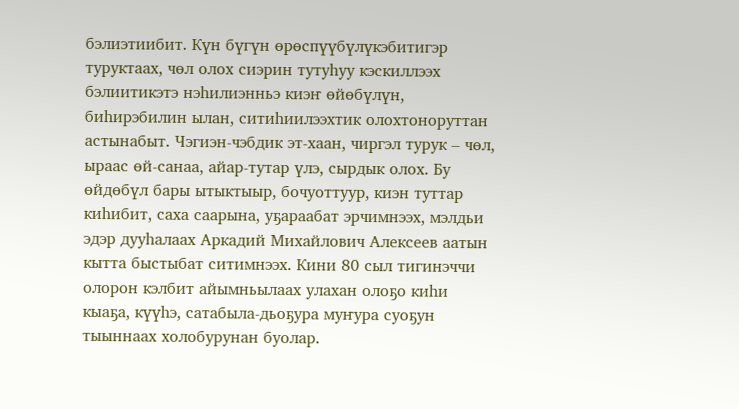бэлиэтиибит. Күн бүгүн өрөспүүбүлүкэбитигэр туруктаах, чөл олох сиэрин тутуһуу кэскиллээх бэлиитикэтэ нэһилиэнньэ киэҥ өйөбүлүн, биһирэбилин ылан, ситиһиилээхтик олохтоноруттан астынабыт. Чэгиэн-чэбдик эт-хаан, чиргэл турук – чөл, ыраас өй-санаа, айар-тутар үлэ, сырдык олох. Бу өйдөбүл бары ытыктыыр, бочуоттуур, киэн туттар киһибит, саха саарына, уҕараабат эрчимнээх, мэлдьи эдэр дууһалаах Аркадий Михайлович Алексеев аатын кытта быстыбат ситимнээх. Кини 80 сыл тигинэччи олорон кэлбит айымньылаах улахан олоҕо киһи кыаҕа, күүһэ, сатабыла-дьоҕура муҥура суоҕун тыыннаах холобурунан буолар.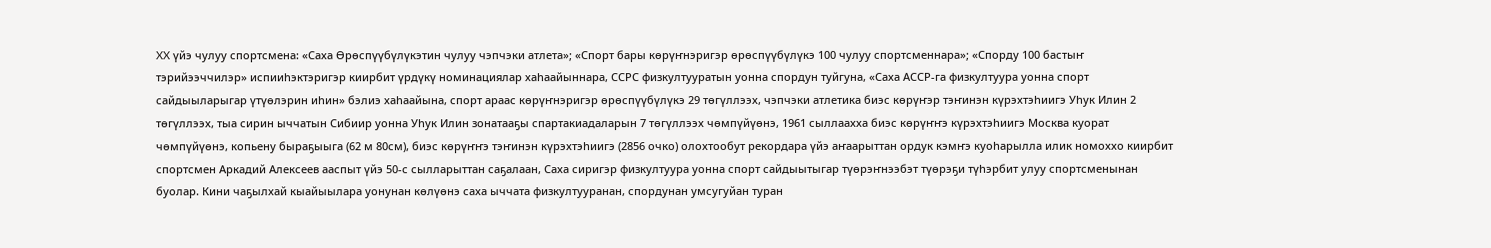XX үйэ чулуу спортсмена: «Саха Өрөспүүбүлүкэтин чулуу чэпчэки атлета»; «Спорт бары көрүҥнэригэр өрөспүүбүлүкэ 100 чулуу спортсменнара»; «Спорду 100 бастыҥ тэрийээччилэр» испииһэктэригэр киирбит үрдүкү номинациялар хаһаайыннара, ССРС физкултууратын уонна спордун туйгуна, «Саха АССР-га физкултуура уонна спорт сайдыыларыгар үтүөлэрин иһин» бэлиэ хаһаайына, спорт араас көрүҥнэригэр өрөспүүбүлүкэ 29 төгүллээх, чэпчэки атлетика биэс көрүҥэр тэҥинэн күрэхтэһиигэ Уһук Илин 2 төгүллээх, тыа сирин ыччатын Сибиир уонна Уһук Илин зонатааҕы спартакиадаларын 7 төгүллээх чөмпүйүөнэ, 1961 сыллаахха биэс көрүҥҥэ күрэхтэһиигэ Москва куорат чөмпүйүөнэ, копьену быраҕыыга (62 м 80см), биэс көрүҥҥэ тэҥинэн күрэхтэһиигэ (2856 очко) олохтообут рекордара үйэ аҥаарыттан ордук кэмҥэ куоһарылла илик номоххо киирбит спортсмен Аркадий Алексеев ааспыт үйэ 50-с сылларыттан саҕалаан, Саха сиригэр физкултуура уонна спорт сайдыытыгар түөрэҥнээбэт түөрэҕи түһэрбит улуу спортсменынан буолар. Кини чаҕылхай кыайыылара уонунан көлүөнэ саха ыччата физкултууранан, спордунан умсугуйан туран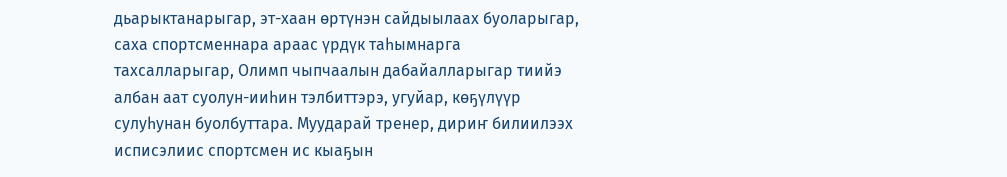дьарыктанарыгар, эт-хаан өртүнэн сайдыылаах буоларыгар, саха спортсменнара араас үрдүк таһымнарга тахсалларыгар, Олимп чыпчаалын дабайалларыгар тиийэ албан аат суолун-ииһин тэлбиттэрэ, угуйар, көҕүлүүр сулуһунан буолбуттара. Муударай тренер, дириҥ билиилээх исписэлиис спортсмен ис кыаҕын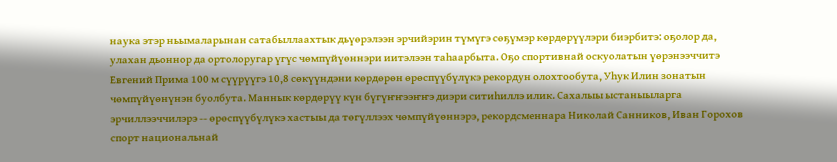наука этэр ньымаларынан сатабыллаахтык дьүөрэлээн эрчийэрин түмүгэ сөҕүмэр көрдөрүүлэри биэрбитэ: оҕолор да, улахан дьоннор да ортолоругар үгүс чөмпүйүөннэри иитэлээн таһаарбыта. Оҕо спортивнай оскуолатын үөрэнээччитэ Евгений Прима 100 м сүүрүүгэ 10,8 сөкүүндэни көрдөрөн өрөспүүбүлүкэ рекордун олохтообута, Уһук Илин зонатын чөмпүйүөнүнэн буолбута. Маннык көрдөрүү күн бүгүҥҥээҥҥэ диэри ситиһиллэ илик. Сахалыы ыстаныыларга эрчиллээччилэрэ -- өрөспүүбүлүкэ хастыы да төгүллээх чөмпүйүөннэрэ, рекордсменнара Николай Санников, Иван Горохов спорт национальнай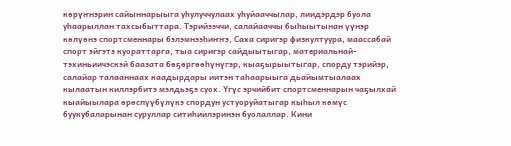көрүҥнэрин сайыннарыыга уһулуччулаах уһуйааччылар, лиидэрдэр буола уһаарыллан тахсыбыттара. Тэрийээччи, салайааччы быһыытынан үүнэр көлүөнэ спортсменнары бэлэмнээһиҥҥэ, Саха сиригэр физкултуура, маассабай спорт эйгэтэ куораттарга, тыа сиригэр сайдыытыгар, материальнай- тэхиньиичэскэй баазата бөҕөргөөһүнүгэр, кыаҕырыытыгар, спорду тэрийэр, салайар талааннаах каадырдары иитэн таһаарыыга дьайымтыалаах кылаатын киллэрбитэ мэлдьэҕэ суох. Үгүс эрчийбит спортсменнарын чаҕылхай кыайыылара өрөспүүбүлүкэ спордун устуоруйатыгар кыһыл көмүс буукубаларынан суруллар ситиһиилэринэн буолаллар. Кини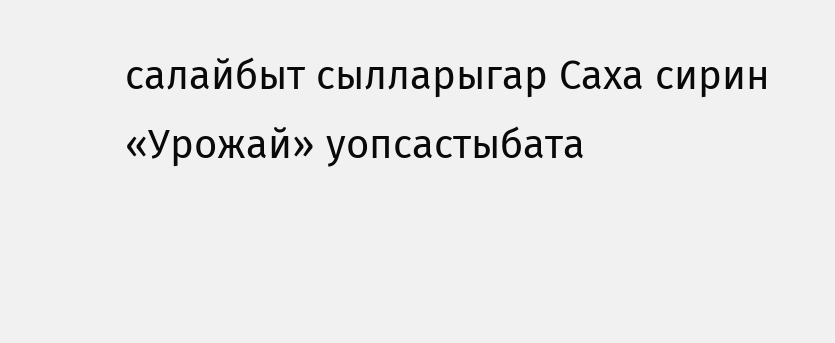салайбыт сылларыгар Саха сирин «Урожай» уопсастыбата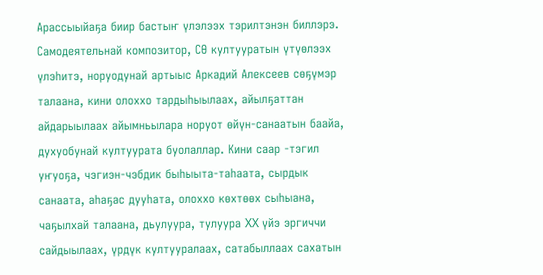Арассыыйаҕа биир бастыҥ үлэлээх тэрилтэнэн биллэрэ. Самодеятельнай композитор, СӨ култууратын үтүөлээх үлэһитэ, норуодунай артыыс Аркадий Алексеев сөҕүмэр талаана, кини олоххо тардыһыылаах, айылҕаттан айдарыылаах айымньылара норуот өйүн-санаатын баайа, духуобунай култуурата буолаллар. Кини саар -тэгил уҥуоҕа, чэгиэн-чэбдик быһыыта-таһаата, сырдык санаата, аһаҕас дууһата, олоххо көхтөөх сыһыана, чаҕылхай талаана, дьулуура, тулуура XX үйэ эргиччи сайдыылаах, үрдүк култууралаах, сатабыллаах сахатын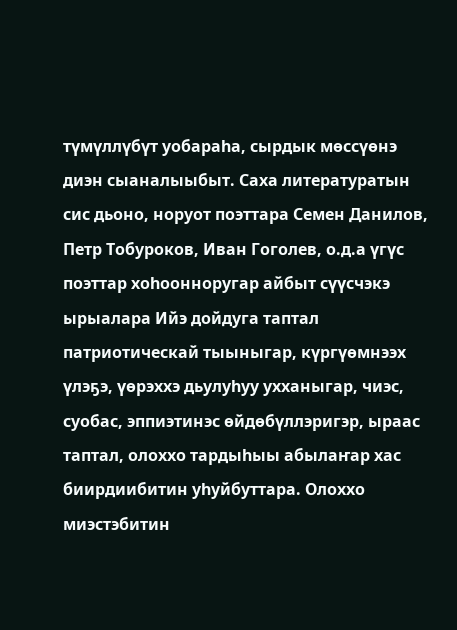түмүллүбүт уобараһа, сырдык мөссүөнэ диэн сыаналыыбыт. Саха литературатын сис дьоно, норуот поэттара Семен Данилов, Петр Тобуроков, Иван Гоголев, о.д.а үгүс поэттар хоһоонноругар айбыт сүүсчэкэ ырыалара Ийэ дойдуга таптал патриотическай тыыныгар, күргүөмнээх үлэҕэ, үөрэххэ дьулуһуу ухханыгар, чиэс, суобас, эппиэтинэс өйдөбүллэригэр, ыраас таптал, олоххо тардыһыы абылаҥар хас биирдиибитин уһуйбуттара. Олоххо миэстэбитин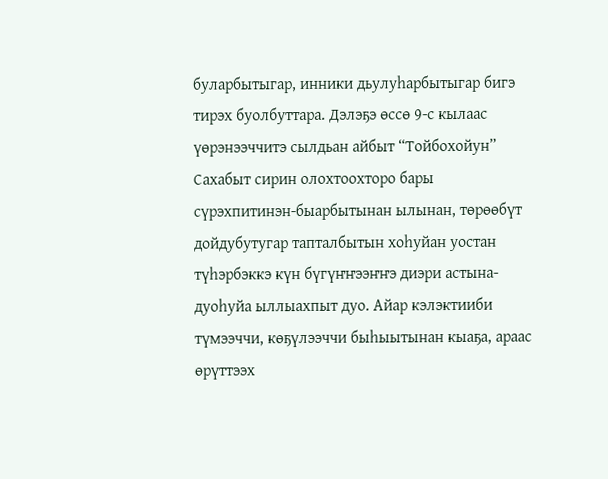буларбытыгар, инники дьулуһарбытыгар бигэ тирэх буолбуттара. Дэлэҕэ өссө 9-с кылаас үөрэнээччитэ сылдьан айбыт “Тойбохойун” Сахабыт сирин олохтоохторо бары сүрэхпитинэн-быарбытынан ылынан, төрөөбүт дойдубутугар тапталбытын хоһуйан уостан түһэрбэккэ күн бүгүҥҥээҥҥэ диэри астына-дуоһуйа ыллыахпыт дуо. Айар кэлэктииби түмээччи, көҕүлээччи быһыытынан кыаҕа, араас өрүттээх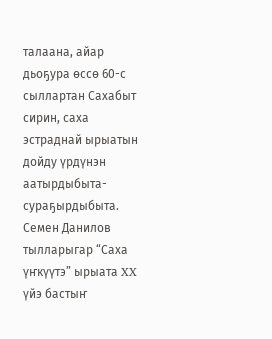талаана, айар дьоҕура өссө 60-с сыллартан Сахабыт сирин, саха эстраднай ырыатын дойду үрдүнэн аатырдыбыта-сураҕырдыбыта. Семен Данилов тылларыгар “Саха үҥкүүтэ” ырыата XX үйэ бастыҥ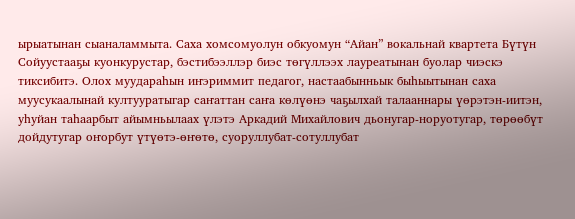ырыатынан сыаналаммыта. Саха хомсомуолун обкуомун “Айан” вокальнай квартета Бүтүн Сойуустааҕы куонкурустар, бэстибээллэр биэс төгүллээх лауреатынан буолар чиэскэ тиксибитэ. Олох муудараһын иҥэриммит педагог, настаабынньык быһыытынан саха муусукаалынай култууратыгар саҥаттан саҥа көлүөнэ чаҕылхай талааннары үөрэтэн-иитэн, уһуйан таһаарбыт айымньылаах үлэтэ Аркадий Михайлович дьонугар-норуотугар, төрөөбүт дойдутугар оҥорбут үтүөтэ-өҥөтө, суоруллубат-сотуллубат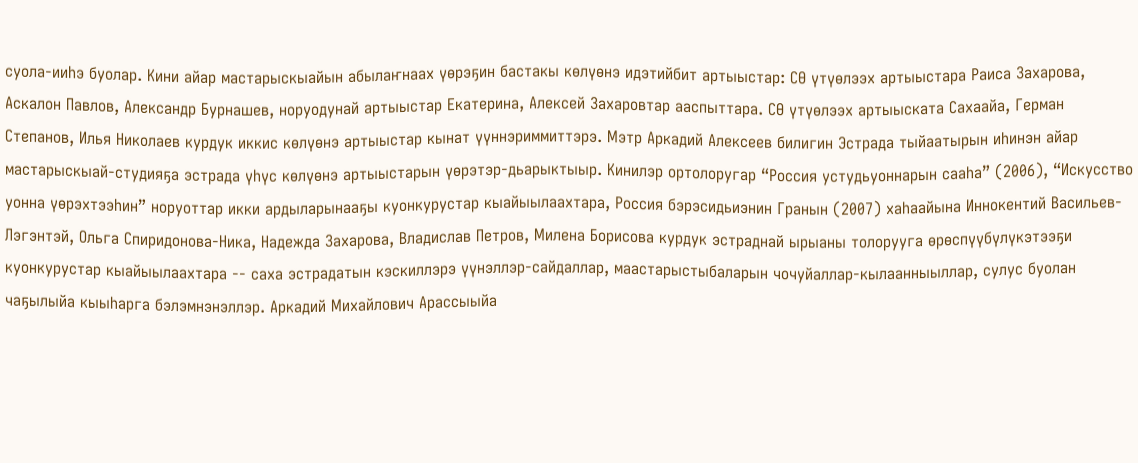суола-ииһэ буолар. Кини айар мастарыскыайын абылаҥнаах үөрэҕин бастакы көлүөнэ идэтийбит артыыстар: СӨ үтүөлээх артыыстара Раиса Захарова, Аскалон Павлов, Александр Бурнашев, норуодунай артыыстар Екатерина, Алексей Захаровтар ааспыттара. СӨ үтүөлээх артыыската Сахаайа, Герман Степанов, Илья Николаев курдук иккис көлүөнэ артыыстар кынат үүннэриммиттэрэ. Мэтр Аркадий Алексеев билигин Эстрада тыйаатырын иһинэн айар мастарыскыай-студияҕа эстрада үһүс көлүөнэ артыыстарын үөрэтэр-дьарыктыыр. Кинилэр ортолоругар “Россия устудьуоннарын сааһа” (2006), “Искусство уонна үөрэхтээһин” норуоттар икки ардыларынааҕы куонкурустар кыайыылаахтара, Россия бэрэсидьиэнин Гранын (2007) хаһаайына Иннокентий Васильев-Лэгэнтэй, Ольга Спиридонова-Ника, Надежда Захарова, Владислав Петров, Милена Борисова курдук эстраднай ырыаны толорууга өрөспүүбүлүкэтээҕи куонкурустар кыайыылаахтара -- саха эстрадатын кэскиллэрэ үүнэллэр-сайдаллар, маастарыстыбаларын чочуйаллар-кылаанныыллар, сулус буолан чаҕылыйа кыыһарга бэлэмнэнэллэр. Аркадий Михайлович Арассыыйа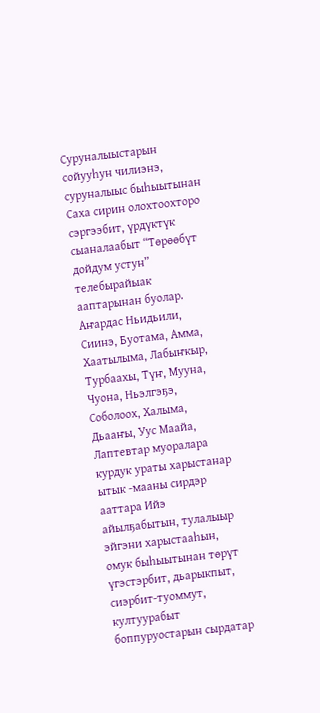Суруналыыстарын сойууһун чилиэнэ, суруналыыс быһыытынан Саха сирин олохтоохторо сэргээбит, үрдүктүк сыаналаабыт “Төрөөбүт дойдум устун” телебырайыак ааптарынан буолар. Аҥардас Ньидьили, Сиинэ, Буотама, Амма, Хаатылыма, Лабыҥкыр, Турбаахы, Түҥ, Мууна, Чуона, Ньэлгэҕэ, Соболоох, Халыма, Дьааҥы, Уус Маайа, Лаптевтар муоралара курдук ураты харыстанар ытык -мааны сирдэр ааттара Ийэ айылҕабытын, тулалыыр эйгэни харыстааһын, омук быһыытынан төрүт үгэстэрбит, дьарыкпыт, сиэрбит-туоммут, култуурабыт боппуруостарын сырдатар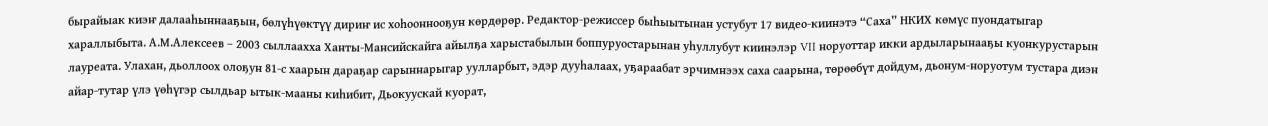бырайыак киэҥ далааһыннааҕын, бөлүһүөктүү дириҥ ис хоһооннооҕун көрдөрөр. Редактор-режиссер быһыытынан устубут 17 видео-киинэтэ “Саха” НКИХ көмүс пуондатыгар хараллыбыта. А.М.Алексеев – 2003 сыллаахха Ханты-Мансийскайга айылҕа харыстабылын боппуруостарынан уһуллубут киинэлэр VII норуоттар икки ардыларынааҕы куонкурустарын лауреата. Улахан, дьоллоох олоҕун 81-с хаарын дараҕар сарыннарыгар уулларбыт, эдэр дууһалаах, уҕараабат эрчимнээх саха саарына, төрөөбүт дойдум, дьонум-норуотум тустара диэн айар-тутар үлэ үөһүгэр сылдьар ытык-мааны киһибит, Дьокуускай куорат,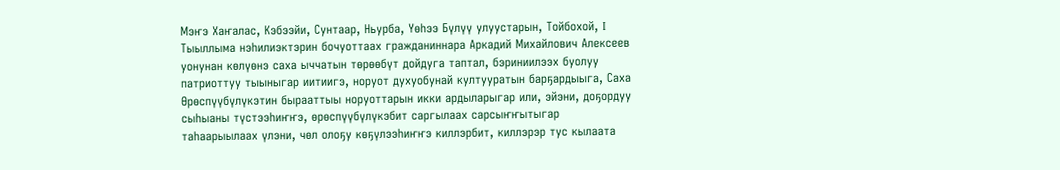Мэҥэ Хаҥалас, Кэбээйи, Сунтаар, Ньурба, Үөһээ Бүлүү улуустарын, Тойбохой, I Тыыллыма нэһилиэктэрин бочуоттаах гражданиннара Аркадий Михайлович Алексеев уонунан көлүөнэ саха ыччатын төрөөбүт дойдуга таптал, бэриниилээх буолуу патриоттуу тыыныгар иитиигэ, норуот духуобунай култууратын барҕардыыга, Саха Өрөспүүбүлүкэтин бырааттыы норуоттарын икки ардыларыгар или, эйэни, доҕордуу сыһыаны түстээһиҥҥэ, өрөспүүбүлүкэбит саргылаах сарсыҥҥытыгар таһаарыылаах үлэни, чөл олоҕу көҕүлээһиҥҥэ киллэрбит, киллэрэр тус кылаата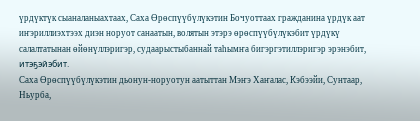үрдүктүк сыаналаныахтаах, Саха Өрөспүүбүлүкэтин Бочуоттаах гражданина үрдүк аат иҥэриллиэхтээх диэн норуот санаатын, волятын этэрэ өрөспүүбүлүкэбит үрдүкү салалтатынан өйөнүллэригэр, судаарыстыбаннай таһымҥа бигэргэтиллэригэр эрэнэбит, итэҕэйэбит.
Саха Өрөспүүбүлүкэтин дьонун-норуотун аатыттан Мэҥэ Хаҥалас, Кэбээйи, Сунтаар, Ньурба,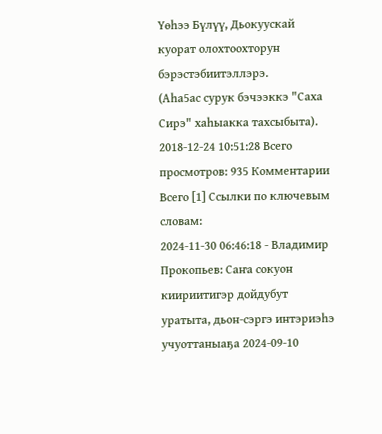Үөһээ Бүлүү, Дьокуускай куорат олохтоохторун бэрэстэбиитэллэрэ.
(Аhа5ас сурук бэчээккэ "Саха Сирэ" хаhыакка тахсыбыта).
2018-12-24 10:51:28 Всего просмотров: 935 Комментарии Всего [1] Ссылки по ключевым словам:
2024-11-30 06:46:18 - Владимир Прокопьев: Саҥа сокуон киириитигэр дойдубут уратыта, дьон-сэргэ интэриэһэ учуоттаныаҕа 2024-09-10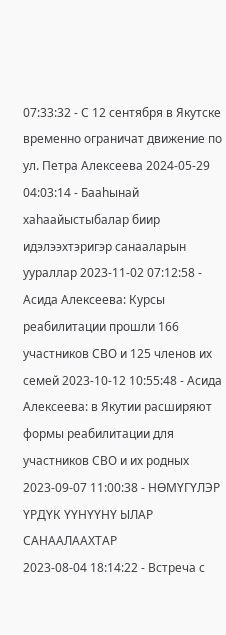07:33:32 - С 12 сентября в Якутске временно ограничат движение по ул. Петра Алексеева 2024-05-29 04:03:14 - Бааһынай хаһаайыстыбалар биир идэлээхтэригэр санааларын уураллар 2023-11-02 07:12:58 - Асида Алексеева: Курсы реабилитации прошли 166 участников СВО и 125 членов их семей 2023-10-12 10:55:48 - Асида Алексеева: в Якутии расширяют формы реабилитации для участников СВО и их родных 2023-09-07 11:00:38 - НӨМҮГҮЛЭР ҮРДҮК ҮҮНҮҮНҮ ЫЛАР САНААЛААХТАР
2023-08-04 18:14:22 - Встреча с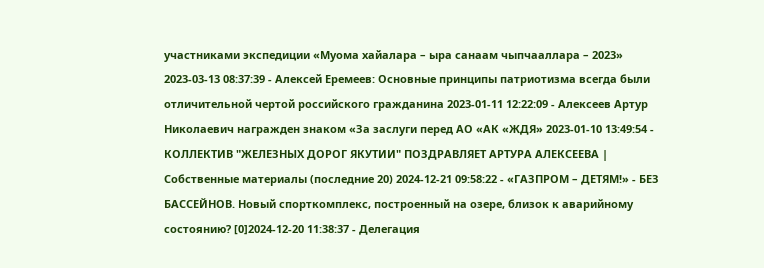участниками экспедиции «Муома хайалара – ыра санаам чыпчааллара – 2023» 2023-03-13 08:37:39 - Алексей Еремеев: Основные принципы патриотизма всегда были отличительной чертой российского гражданина 2023-01-11 12:22:09 - Алексеев Артур Николаевич награжден знаком «За заслуги перед АО «АК «ЖДЯ» 2023-01-10 13:49:54 - КОЛЛЕКТИВ "ЖЕЛЕЗНЫХ ДОРОГ ЯКУТИИ" ПОЗДРАВЛЯЕТ АРТУРА АЛЕКСЕЕВА |
Собственные материалы (последние 20) 2024-12-21 09:58:22 - «ГАЗПРОМ – ДЕТЯМ!» - БЕЗ БАССЕЙНОВ. Новый спорткомплекс, построенный на озере, близок к аварийному состоянию? [0]2024-12-20 11:38:37 - Делегация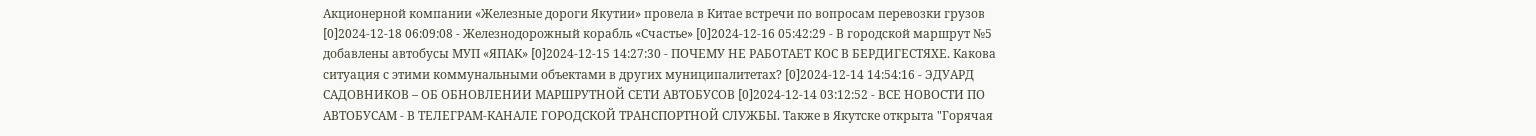Акционерной компании «Железные дороги Якутии» провела в Китае встречи по вопросам перевозки грузов [0]2024-12-18 06:09:08 - Железнодорожный корабль «Счастье» [0]2024-12-16 05:42:29 - В городской маршрут №5 добавлены автобусы МУП «ЯПАК» [0]2024-12-15 14:27:30 - ПОЧЕМУ НЕ РАБОТАЕТ КОС В БЕРДИГЕСТЯХЕ. Какова ситуация с этими коммунальными объектами в других муниципалитетах? [0]2024-12-14 14:54:16 - ЭДУАРД САДОВНИКОВ – ОБ ОБНОВЛЕНИИ МАРШРУТНОЙ СЕТИ АВТОБУСОВ [0]2024-12-14 03:12:52 - ВСЕ НОВОСТИ ПО АВТОБУСАМ - В ТЕЛЕГРАМ-КАНАЛЕ ГОРОДСКОЙ ТРАНСПОРТНОЙ СЛУЖБЫ. Также в Якутске открыта "Горячая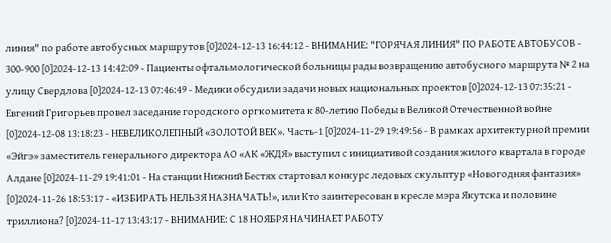линия" по работе автобусных маршрутов [0]2024-12-13 16:44:12 - ВНИМАНИЕ: "ГОРЯЧАЯ ЛИНИЯ" ПО РАБОТЕ АВТОБУСОВ - 300-900 [0]2024-12-13 14:42:09 - Пациенты офтальмологической больницы рады возвращению автобусного маршрута № 2 на улицу Свердлова [0]2024-12-13 07:46:49 - Медики обсудили задачи новых национальных проектов [0]2024-12-13 07:35:21 - Евгений Григорьев провел заседание городского оргкомитета к 80-летию Победы в Великой Отечественной войне [0]2024-12-08 13:18:23 - НЕВЕЛИКОЛЕПНЫЙ «ЗОЛОТОЙ ВЕК». Часть-1 [0]2024-11-29 19:49:56 - В рамках архитектурной премии «Эйгэ» заместитель генерального директора АО «АК «ЖДЯ» выступил с инициативой создания жилого квартала в городе Алдане [0]2024-11-29 19:41:01 - На станции Нижний Бестях стартовал конкурс ледовых скульптур «Новогодняя фантазия» [0]2024-11-26 18:53:17 - «ИЗБИРАТЬ НЕЛЬЗЯ НАЗНАЧАТЬ!», или Кто заинтересован в кресле мэра Якутска и половине триллиона? [0]2024-11-17 13:43:17 - ВНИМАНИЕ: С 18 НОЯБРЯ НАЧИНАЕТ РАБОТУ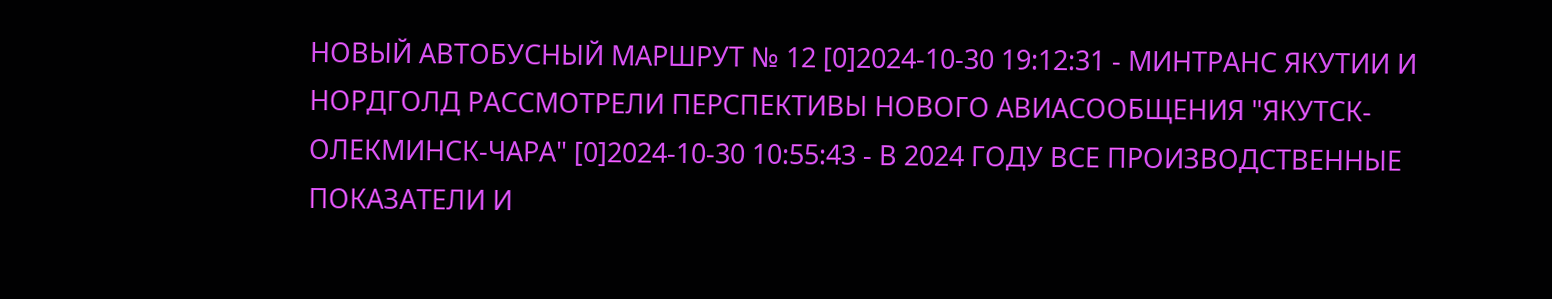НОВЫЙ АВТОБУСНЫЙ МАРШРУТ № 12 [0]2024-10-30 19:12:31 - МИНТРАНС ЯКУТИИ И НОРДГОЛД РАССМОТРЕЛИ ПЕРСПЕКТИВЫ НОВОГО АВИАСООБЩЕНИЯ "ЯКУТСК-ОЛЕКМИНСК-ЧАРА" [0]2024-10-30 10:55:43 - В 2024 ГОДУ ВСЕ ПРОИЗВОДСТВЕННЫЕ ПОКАЗАТЕЛИ И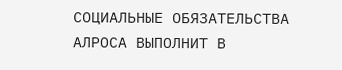СОЦИАЛЬНЫЕ ОБЯЗАТЕЛЬСТВА АЛРОСА ВЫПОЛНИТ В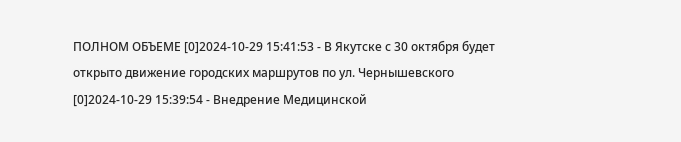ПОЛНОМ ОБЪЕМЕ [0]2024-10-29 15:41:53 - В Якутске с 30 октября будет открыто движение городских маршрутов по ул. Чернышевского [0]2024-10-29 15:39:54 - Внедрение Медицинской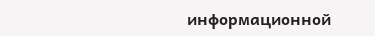информационной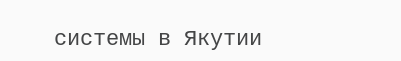системы в Якутии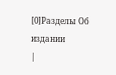[0]Разделы Об издании
|